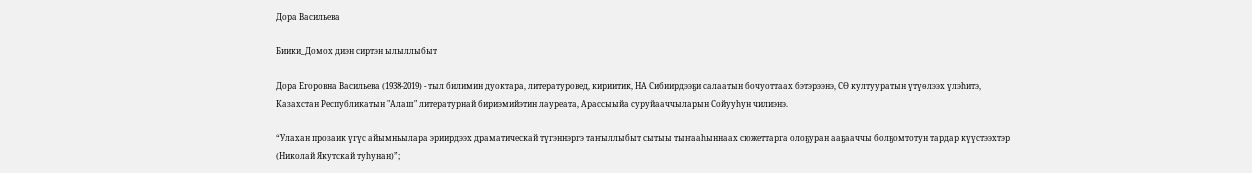Дора Васильева

Биики_Домох диэн сиртэн ылыллыбыт

Дора Егоровна Васильева (1938-2019) - тыл билимин дуоктара, литературовед, кириитик, НА Сибиирдээҕи салаатын бочуоттаах бэтэрээнэ, СӨ култууратын үтүөлээх үлэһитэ, Казахстан Республикатын "Алаш" литературнай бириэмийэтин лауреата, Арассыыйа суруйааччыларын Сойууһун чилиэнэ.

“Улахан прозаик үгүс айымньылара эриирдээх драматическай түгэннэргэ таҥыллыбыт сытыы тыҥааһыннаах сюжеттарга олоҕуран ааҕааччы болҕомтотун тардар күүстээхтэр (Николай Якутскай туһунан)”;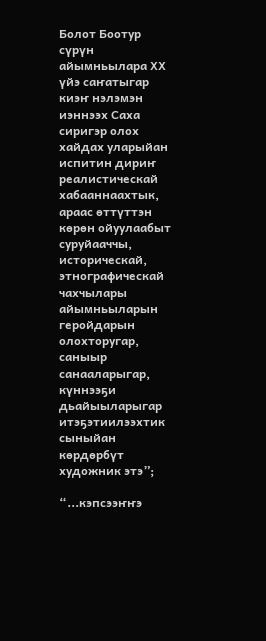Болот Боотур сүрүн айымньылара ХХ үйэ саҥатыгар киэҥ нэлэмэн иэннээх Саха сиригэр олох хайдах уларыйан испитин дириҥ реалистическай хабааннаахтык, араас өттүттэн көрөн ойуулаабыт суруйааччы, историческай, этнографическай чахчылары айымньыларын геройдарын олохторугар, саныыр санааларыгар, күннээҕи дьайыыларыгар итэҕэтиилээхтик сыныйан көрдөрбүт художник этэ”;

“...кэпсээҥҥэ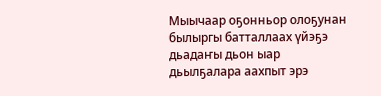Мыычаар оҕонньор олоҕунан былыргы батталлаах үйэҕэ дьадаҥы дьон ыар дьылҕалара аахпыт эрэ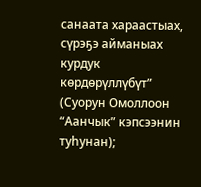санаата хараастыах, сүрэҕэ айманыах курдук көрдөрүллүбүт” (Суорун Омоллоон “Аанчык” кэпсээнин туһунан);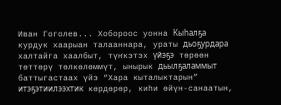Иван Гоголев... Хобороос уонна Кыһалҕа курдук хаарыан талааннара, ураты дьоҕурдара халтайга хаалбыт, түҥкэтэх үйэҕэ төрөөн төттөрү төлкөлөммүт, ынырык дьылҕаламмыт баттыгастаах үйэ “Хара кыталыктарын” итэҕэтиилээхтик көрдөрөр, киһи өйүн-санаатын,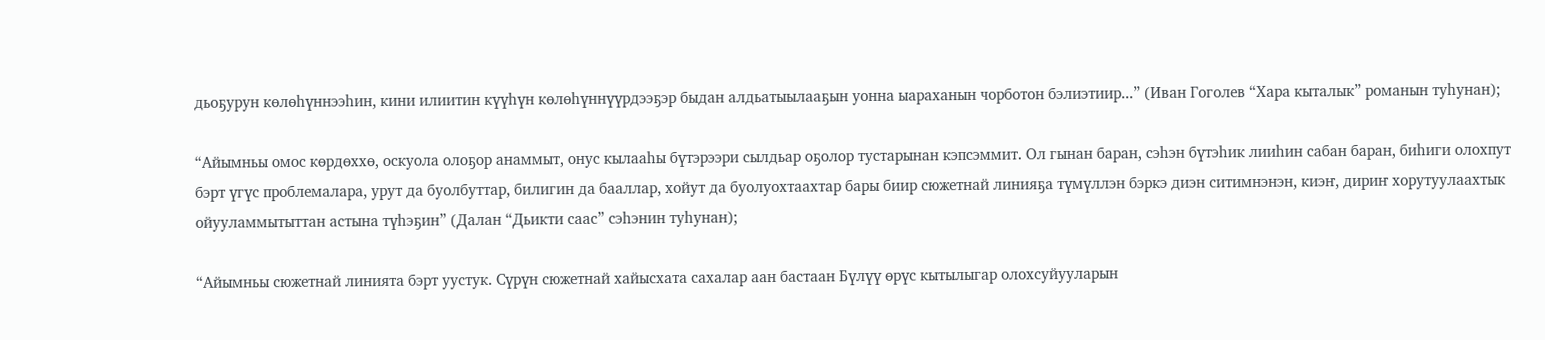дьоҕурун көлөһүннээһин, кини илиитин күүһүн көлөһүннүүрдээҕэр быдан алдьатыылааҕын уонна ыараханын чорботон бэлиэтиир...” (Иван Гоголев “Хара кыталык” романын туһунан);

“Айымньы омос көрдөххө, оскуола олоҕор анаммыт, онус кылааһы бүтэрээри сылдьар оҕолор тустарынан кэпсэммит. Ол гынан баран, сэһэн бүтэһик лииһин сабан баран, биһиги олохпут бэрт үгүс проблемалара, урут да буолбуттар, билигин да бааллар, хойут да буолуохтаахтар бары биир сюжетнай линияҕа түмүллэн бэркэ диэн ситимнэнэн, киэҥ, дириҥ хорутуулаахтык ойууламмытыттан астына түһэҕин” (Далан “Дьикти саас” сэһэнин туһунан);

“Айымньы сюжетнай линията бэрт уустук. Сүрүн сюжетнай хайысхата сахалар аан бастаан Бүлүү өрүс кытылыгар олохсуйууларын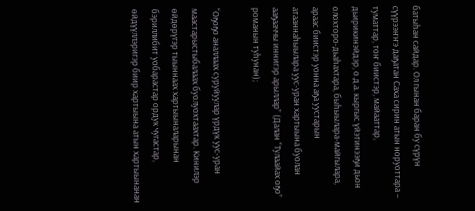батыһан сайдар. Ол гынан баран бу сүрүн сүүрээҥҥэ даҕатан Саха сирин атын норуоттара – туматтар, тоҥ биистэр, майааттар, дьирикинэйдэр, о.д.а. кыргыс үйэтинээҕи дьон олохторо-дьаһахтара, быһыылара-майгылара, араас биистэр уонна аҕа уустарын атааннаһыылара уус-уран хартыына буолан ааҕааччы иннигэр арыллар” (Далан “Тулаайах оҕо” романын туһунан);

“Оҕоҕо аналлаах суруйуулар үрдүк уус-уран маастарыстыбалаах буолуохтаахтар. Кинилэр өйдөрүгэр тыыннаах хартыыналарынан бэриллибит уобарастар ордук чугастар, өйдүүллэригэр биир хартыына атын хартыынанан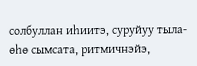солбуллан иһиитэ, суруйуу тыла-өһө сымсата, ритмичнэйэ,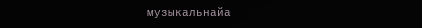музыкальнайа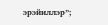эрэйиллэр”;